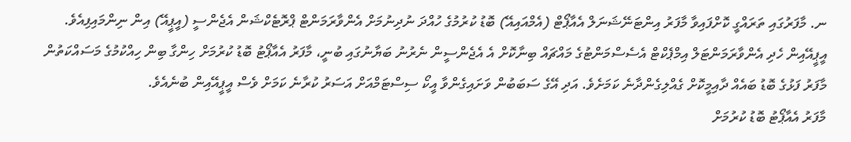ނ. މާފަރުގައި ތަރައްގީ ކޮށްފައިވާ މާފަރު އިންޓަނޭޝަނަލް އެއާޕޯޓް (އެމްއައިއޭ) ބޮޑު ކުރުމުގެ ހުއްދަ ނުދިނުމަށް އެންވާރަމަންޓް ޕްރޮޓެކްޝަން އެޖެންސީ (އީޕީއޭ) އިން ނިންމައިފިއެވެ.
އީޕީއޭއިން ހެދި އެންވާރަމަންޓަލް އިމްޕެކްޓް އެސެސްމަންޓުގެ މައްޗައް ބިނާކޮށް އެ އެޖެންސީން ނެރުނު ބަޔާނުގައި ބުނީ، މާފަރު އެއާޕޯޓު ބޮޑު ކުރުމަށް ހިންގާ ބިން ހިއްކުމުގެ މަސައްކަތުން މާފަރު ފަޅުގެ ބޮޑު ބައެއް ދާއިމީކޮށް ގެއްލިގެންދާނެ ކަމަށެވެ. އަދި އޭގެ ސަބަބުން ވަށައިގެންވާ އީކޯ ސިސްޓަމްއަށް އަސަރު ކުރާނެ ކަމަށް ވެސް އީޕީއޭއިން ބުނެއެވެ.
މާފަރު އެއާޕޯޓު ބޮޑު ކުރުމަށް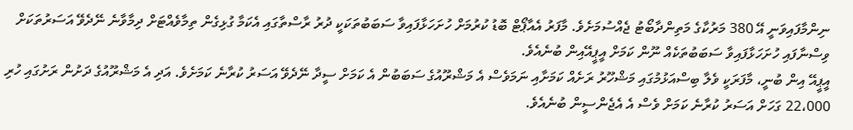ނިންމާފައިވަނީ އޭ 380 މަރުކާގެ މަތިންދާބޯޓު ޖެއްސުމަށެވެ. މާފަރު އެއާޕޯޓް ބޮޑު ކުރުމަށް ހުށަހަޅާފައިވާ ސަބަބުތަކަކީ ދުރު ރާސްތާގައި އެކަމާ ގުޅިގެން ތިމާވެއްޓަށް ދިމާވާނެ ނޭދެވޭ އަސަރުތަކަށް ވިސްނާފައި ހުށަހަޅާފައިވާ ސަބަބުތަކެއް ނޫން ކަމަށް އީޕީއޭއިން ބުނެއެވެ.
އީޕީއޭ އިން ބުނީ، މާފަރަކީ ވެލާ ބިސްއަޅުމުގައި މަޝްހޫރު ރަށެއް ކަމަށާއި ނަމަވެސް އެ މަޝްރޫއުގެ ސަބަބުން އެ ކަމަށް ސީދާ ނޭދެވޭ އަސަރު ކުރާނެ ކަމަށެވެ. އަދި އެ މަޝްރޫއުގެ ދަށުން ރަށުގައި ހުރި 22،000 ގަހަށް އަސަރު ކުރާނެ ކަމަށް ވެސް އެ އެޖެންސީން ބުނެއެވެ.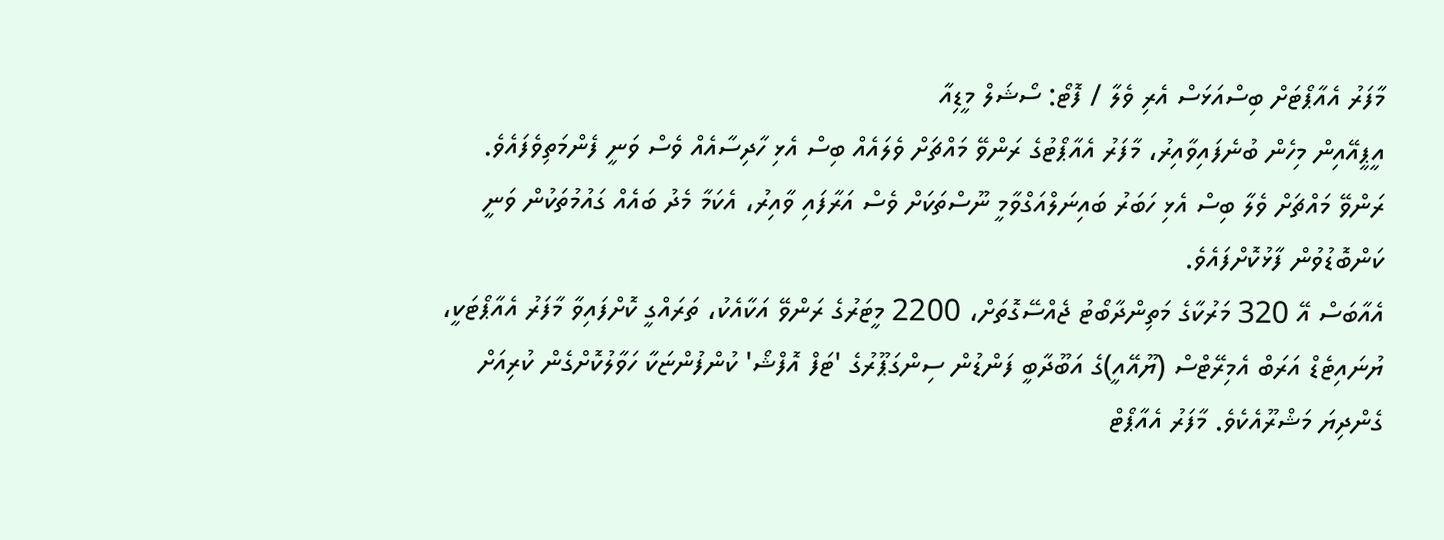މާފަރު އެއާޕޯޓަށް ބިސްއަޅަސް އެރި ވެލާ / ފޮޓޯ: ސޯޝަލް މީޑިއާ
އީޕީއޭއިން މިހެން ބުނެފައިވާއިރު، މާފަރު އެއާޕޯޓުގެ ރަންވޭ މައްޗަށް ވެލައެއް ބިސް އެޅި ހާދިސާއެއް ވެސް ވަނީ ފެންމަތިވެފައެވެ. ރަންވޭ މައްޗަށް ވެލާ ބިސް އެޅި ހަބަރު ބައިނަލްއަގްވާމީ ނޫސްތަކަށް ވެސް އަރާފައި ވާއިރު، އެކަމާ މެދު ބައެއް ގައުމުތަކުން ވަނީ ކަންބޮޑުވުން ފާޅުކޮށްފައެވެ.
އެއާބަސް އޭ 320 މަރުކާގެ މަތިންދާބޯޓު ޖެއްސޭގޮތަށް، 2200 މީޓަރުގެ ރަންވޭ އަކާއެކު، ތަރައްގީ ކޮށްފައިވާ މާފަރު އެއާޕޯޓަކީ، ޔުނައިޓެޑް އަރަބް އެމިރޭޓްސް (ޔޫއޭއީ)ގެ އަބޫދާބީ ފަންޑުން ސިންގަޕޫރުގެ 'ޓަފް އޮފްޝޯ' ކުންފުންޏަކާ ހަވާލުކޮށްގެން ކުރިއަށް ގެންދިޔަ މަޝްރޫއެކެވެ. މާފަރު އެއާޕޯޓް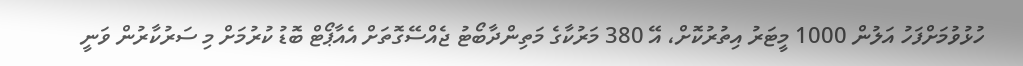ހުޅުވުމަށްފަހު އަލުން 1000 މީޓަރު އިތުރުކޮށް، އޭ 380 މަރުކާގެ މަތިންދާބޯޓު ޖެއްސޭގޮތަށް އެއާޕޯޓް ބޮޑު ކުރުމަށް މި ސަރުކާރުން ވަނީ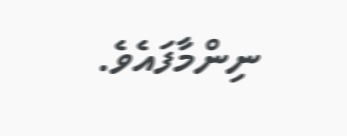ނިންމާފައެވެ.